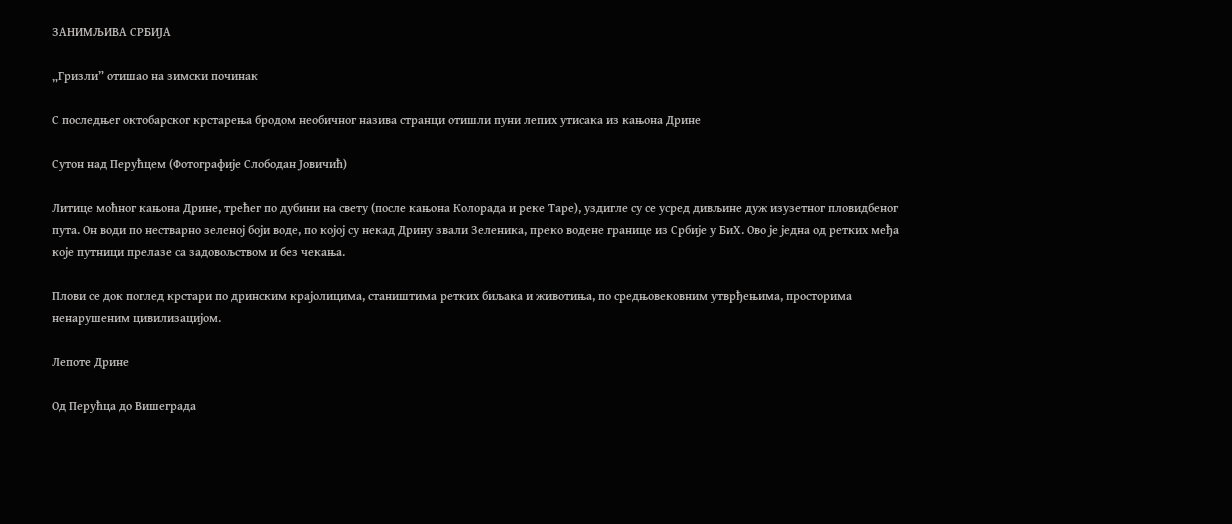ЗАНИМЉИВА СРБИЈА

„Гризли” отишао на зимски починак

С последњег октобарског крстарењa бродом необичног назива странци отишли пуни лепих утисака из кањона Дрине

Сутон над Перућцем (Фотографије Слободан Јовичић)

Литице моћног кањона Дрине, трећег по дубини на свету (после кањона Колорада и реке Таре), уздигле су се усред дивљине дуж изузетног пловидбеног пута. Он води по нестварно зеленој боји воде, по којој су некад Дрину звали Зеленика, преко водене границе из Србије у БиХ. Ово је једна од ретких међа које путници прелазе са задовољством и без чекања.

Плови се док поглед крстари по дринским крајолицима, стаништима ретких биљака и животиња, по средњовековним утврђењима, просторима ненарушеним цивилизацијом.

Лепоте Дрине

Од Перућца до Вишеграда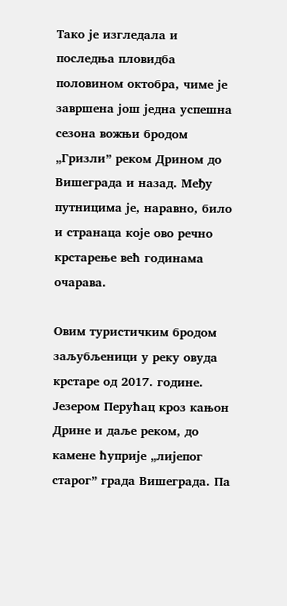Тако је изгледала и последња пловидба половином октобра, чиме је завршена још једна успешна сезона вожњи бродом „Гризли” реком Дрином до Вишеграда и назад. Међу путницима је, наравно, било и странаца које ово речно крстарење већ годинама очарава.

Овим туристичким бродом заљубљеници у реку овуда крстаре од 2017. године. Језером Перућац кроз кањон Дрине и даље реком, до камене ћуприје „лијепог старог” града Вишеграда. Па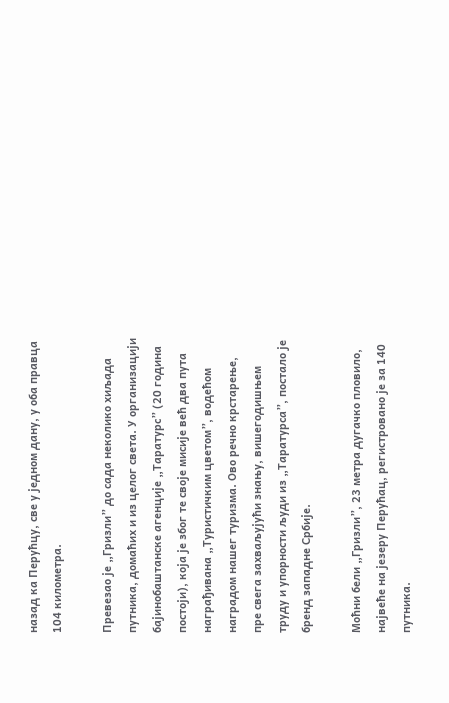назад ка Перућцу, све у једном дану, у оба правца 104 километра.

Превезао је „Гризли” до сада неколико хиљада путника, домаћих и из целог света. У организацији бајинобаштанске агенције „Таратурс” (20 година постоји), која је због те своје мисије већ два пута награђивана „Туристичким цветом”, водећом наградом нашег туризма. Ово речно крстарење, пре свега захваљујући знању, вишегодишњем труду и упорности људи из „Таратурса”, постало је бренд западне Србије.

Моћни бели „Гризли”, 23 метра дугачко пловило, највеће на језеру Перућац, регистровано је за 140 путника.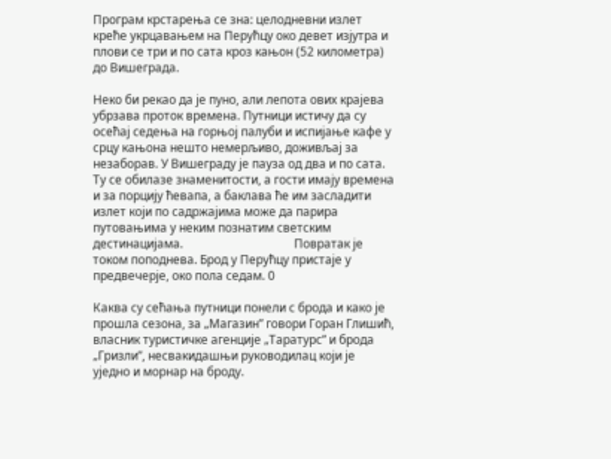Програм крстарења се зна: целодневни излет креће укрцавањем на Перућцу око девет изјутра и плови се три и по сата кроз кањон (52 километра) до Вишеграда.

Неко би рекао да је пуно, али лепота ових крајева убрзава проток времена. Путници истичу да су осећај седења на горњој палуби и испијање кафе у срцу кањона нешто немерљиво, доживљај за незаборав. У Вишеграду је пауза од два и по сата. Ту се обилазе знаменитости, а гости имају времена и за порцију ћевапа, а баклава ће им засладити излет који по садржајима може да парира путовањима у неким познатим светским дестинацијама.                                     Повратак је током поподнева. Брод у Перућцу пристаје у предвечерје, око пола седам. 0

Каква су сећања путници понели с брода и како је прошла сезона, за „Магазин” говори Горан Глишић, власник туристичке агенције „Таратурс” и брода „Гризли”, несвакидашњи руководилац који је уједно и морнар на броду.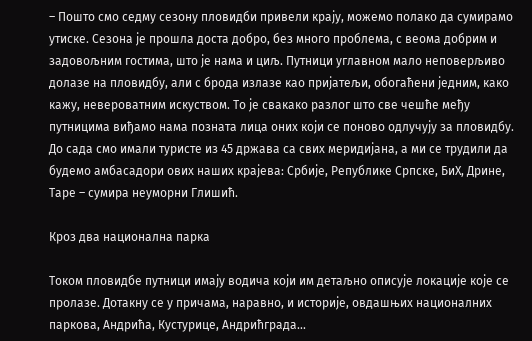– Пошто смо седму сезону пловидби привели крају, можемо полако да сумирамо утиске. Сезона је прошла доста добро, без много проблема, с веома добрим и задовољним гостима, што је нама и циљ. Путници углавном мало неповерљиво долазе на пловидбу, али с брода излазе као пријатељи, обогаћени једним, како кажу, невероватним искуством. То је свакако разлог што све чешће међу путницима виђамо нама позната лица оних који се поново одлучују за пловидбу. До сада смо имали туристе из 45 држава са свих меридијана, а ми се трудили да будемо амбасадори ових наших крајева: Србије, Републике Српске, БиХ, Дрине, Таре – сумира неуморни Глишић.

Кроз два национална парка

Током пловидбе путници имају водича који им детаљно описује локације које се пролазе. Дотакну се у причама, наравно, и историје, овдашњих националних паркова, Андрића, Кустурице, Андрићграда...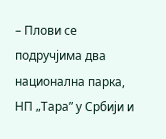– Плови се подручјима два национална парка, НП „Тара” у Србији и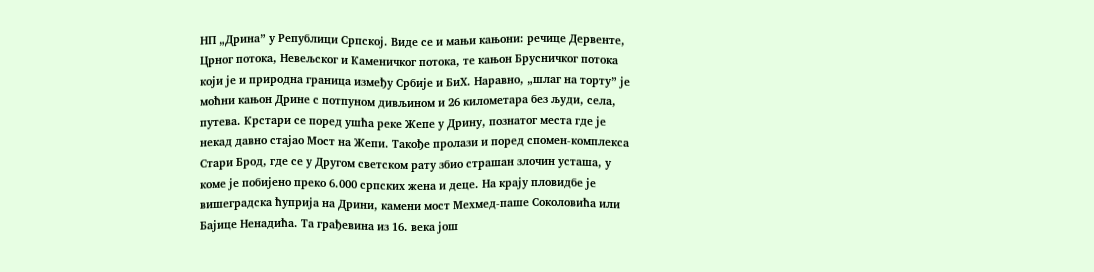НП „Дрина” у Републици Српској. Виде се и мањи кањони: речице Дервенте, Црног потока, Невељског и Каменичког потока, те кањон Брусничког потока који је и природна граница између Србије и БиХ. Наравно, „шлаг на торту” је моћни кањон Дрине с потпуном дивљином и 26 километара без људи, села, путева. Крстари се поред ушћа реке Жепе у Дрину, познатог места где је некад давно стајао Мост на Жепи. Такође пролази и поред спомен-комплекса Стари Брод, где се у Другом светском рату збио страшан злочин усташа, у коме је побијено преко 6.000 српских жена и деце. На крају пловидбе је вишеградска ћуприја на Дрини, камени мост Мехмед-паше Соколовића или Бајице Ненадића. Та грађевина из 16. века још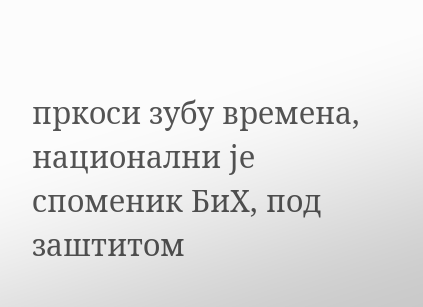пркоси зубу времена, национални је споменик БиХ, под заштитом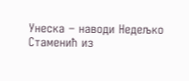Унеска – наводи Недељко Стаменић из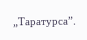„Таратурса”.